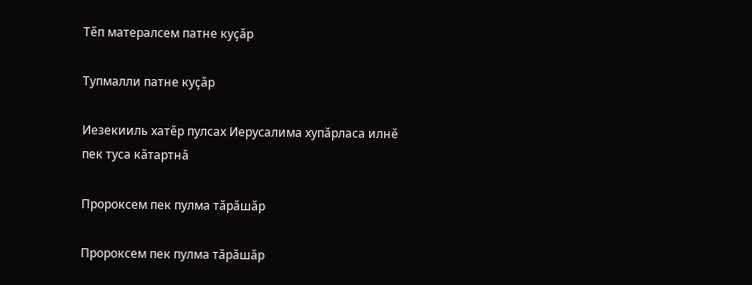Тӗп матералсем патне куҫӑр

Тупмалли патне куҫӑр

Иезекииль хатӗр пулсах Иерусалима хупӑрласа илнӗ пек туса кӑтартнӑ

Пророксем пек пулма тӑрӑшӑр

Пророксем пек пулма тӑрӑшӑр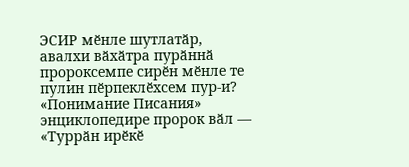ЭСИР мӗнле шутлатӑр, авалхи вӑхӑтра пурӑннӑ пророксемпе сирӗн мӗнле те пулин пӗрпеклӗхсем пур-и? «Понимание Писания» энциклопедире пророк вӑл — «Туррӑн ирӗкӗ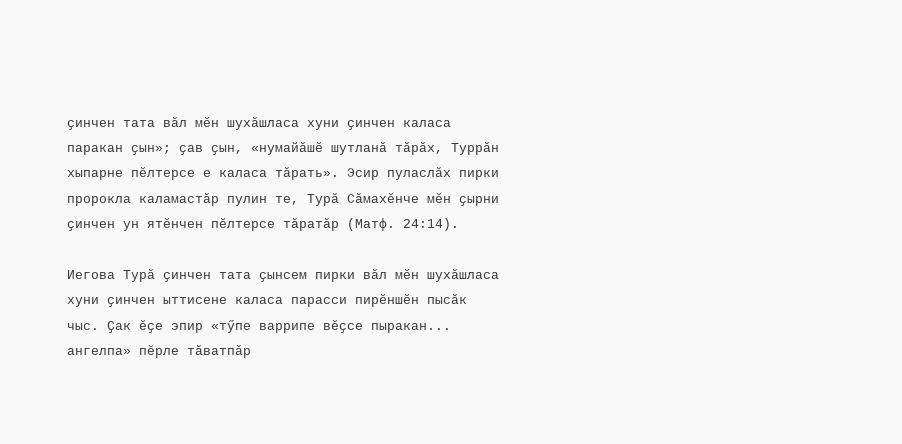ҫинчен тата вӑл мӗн шухӑшласа хуни ҫинчен каласа паракан ҫын»; ҫав ҫын, «нумайӑшӗ шутланӑ тӑрӑх, Туррӑн хыпарне пӗлтерсе е каласа тӑрать». Эсир пуласлӑх пирки пророкла каламастӑр пулин те, Турӑ Сӑмахӗнче мӗн ҫырни ҫинчен ун ятӗнчен пӗлтерсе тӑратӑр (Матф. 24:14).

Иегова Турӑ ҫинчен тата ҫынсем пирки вӑл мӗн шухӑшласа хуни ҫинчен ыттисене каласа парасси пирӗншӗн пысӑк чыс. Ҫак ӗҫе эпир «тӳпе варрипе вӗҫсе пыракан... ангелпа» пӗрле тӑватпӑр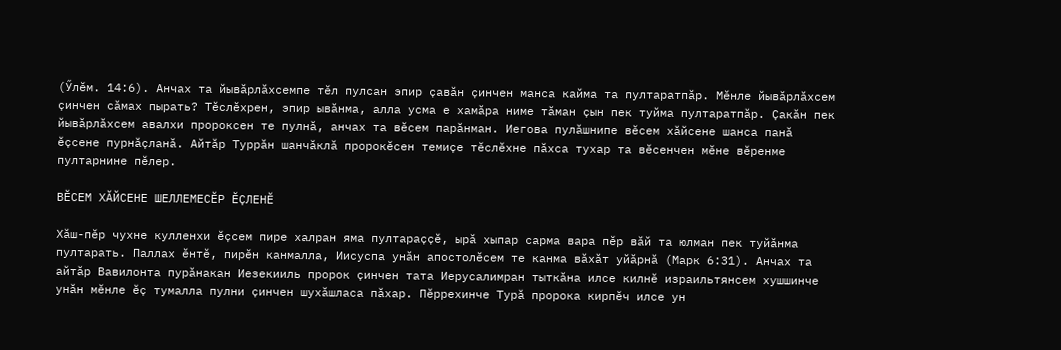(Ӳлӗм. 14:6). Анчах та йывӑрлӑхсемпе тӗл пулсан эпир ҫавӑн ҫинчен манса кайма та пултаратпӑр. Мӗнле йывӑрлӑхсем ҫинчен сӑмах пырать? Тӗслӗхрен, эпир ывӑнма, алла усма е хамӑра ниме тӑман ҫын пек туйма пултаратпӑр. Ҫакӑн пек йывӑрлӑхсем авалхи пророксен те пулнӑ, анчах та вӗсем парӑнман. Иегова пулӑшнипе вӗсем хӑйсене шанса панӑ ӗҫсене пурнӑҫланӑ. Айтӑр Туррӑн шанчӑклӑ пророкӗсен темиҫе тӗслӗхне пӑхса тухар та вӗсенчен мӗне вӗренме пултарнине пӗлер.

ВӖСЕМ ХӐЙСЕНЕ ШЕЛЛЕМЕСӖР ӖҪЛЕНӖ

Хӑш-пӗр чухне кулленхи ӗҫсем пире халран яма пултараҫҫӗ, ырӑ хыпар сарма вара пӗр вӑй та юлман пек туйӑнма пултарать. Паллах ӗнтӗ, пирӗн канмалла, Иисуспа унӑн апостолӗсем те канма вӑхӑт уйӑрнӑ (Марк 6:31). Анчах та айтӑр Вавилонта пурӑнакан Иезекииль пророк ҫинчен тата Иерусалимран тыткӑна илсе килнӗ израильтянсем хушшинче унӑн мӗнле ӗҫ тумалла пулни ҫинчен шухӑшласа пӑхар. Пӗррехинче Турӑ пророка кирпӗч илсе ун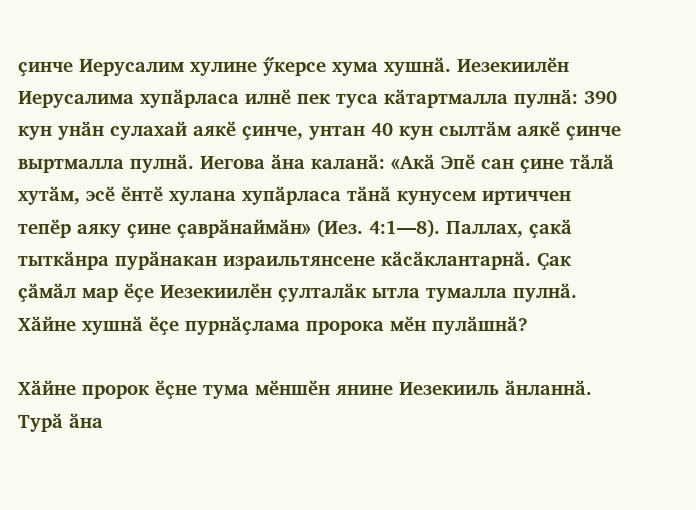ҫинче Иерусалим хулине ӳкерсе хума хушнӑ. Иезекиилӗн Иерусалима хупӑрласа илнӗ пек туса кӑтартмалла пулнӑ: 390 кун унӑн сулахай аякӗ ҫинче, унтан 40 кун сылтӑм аякӗ ҫинче выртмалла пулнӑ. Иегова ӑна каланӑ: «Акӑ Эпӗ сан ҫине тӑлӑ хутӑм, эсӗ ӗнтӗ хулана хупӑрласа тӑнӑ кунусем иртиччен тепӗр аяку ҫине ҫаврӑнаймӑн» (Иез. 4:1—8). Паллах, ҫакӑ тыткӑнра пурӑнакан израильтянсене кӑсӑклантарнӑ. Ҫак ҫӑмӑл мар ӗҫе Иезекиилӗн ҫулталӑк ытла тумалла пулнӑ. Хӑйне хушнӑ ӗҫе пурнӑҫлама пророка мӗн пулӑшнӑ?

Хӑйне пророк ӗҫне тума мӗншӗн янине Иезекииль ӑнланнӑ. Турӑ ӑна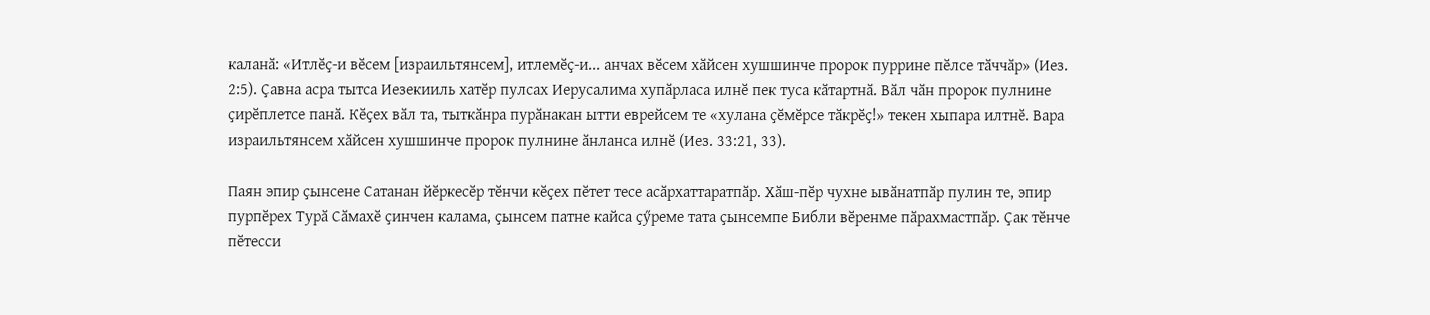каланӑ: «Итлӗҫ-и вӗсем [израильтянсем], итлемӗҫ-и... анчах вӗсем хӑйсен хушшинче пророк пуррине пӗлсе тӑччӑр» (Иез. 2:5). Ҫавна асра тытса Иезекииль хатӗр пулсах Иерусалима хупӑрласа илнӗ пек туса кӑтартнӑ. Вӑл чӑн пророк пулнине ҫирӗплетсе панӑ. Кӗҫех вӑл та, тыткӑнра пурӑнакан ытти еврейсем те «хулана ҫӗмӗрсе тӑкрӗҫ!» текен хыпара илтнӗ. Вара израильтянсем хӑйсен хушшинче пророк пулнине ӑнланса илнӗ (Иез. 33:21, 33).

Паян эпир ҫынсене Сатанан йӗркесӗр тӗнчи кӗҫех пӗтет тесе асӑрхаттаратпӑр. Хӑш-пӗр чухне ывӑнатпӑр пулин те, эпир пурпӗрех Турӑ Сӑмахӗ ҫинчен калама, ҫынсем патне кайса ҫӳреме тата ҫынсемпе Библи вӗренме пӑрахмастпӑр. Ҫак тӗнче пӗтесси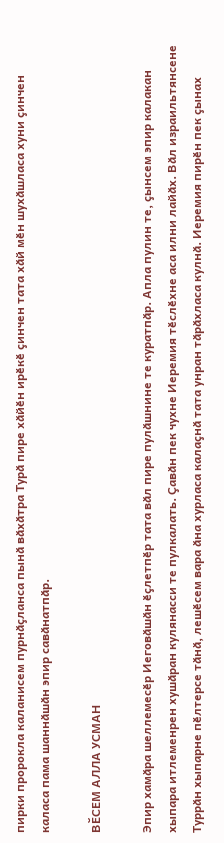пирки пророкла каланисем пурнӑҫланса пынӑ вӑхӑтра Турӑ пире хӑйӗн ирӗкӗ ҫинчен тата хӑй мӗн шухӑшласа хуни ҫинчен каласа пама шаннӑшӑн эпир савӑнатпӑр.

ВӖСЕМ АЛЛА УСМАН

Эпир хамӑра шеллемесӗр Иеговӑшӑн ӗҫлетпӗр тата вӑл пире пулӑшнине те куратпӑр. Апла пулин те, ҫынсем эпир калакан хыпара итлеменрен хушӑран кулянасси те пулкалать. Ҫавӑн пек чухне Иеремия тӗслӗхне аса илни лайӑх. Вӑл израильтянсене Туррӑн хыпарне пӗлтерсе тӑнӑ, лешӗсем вара ӑна хурласа калаҫнӑ тата унран тӑрӑхласа кулнӑ. Иеремия пирӗн пек ҫынах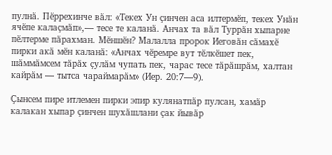пулнӑ. Пӗррехинче вӑл: «Текех Ун ҫинчен аса илтермӗп, текех Унӑн ячӗпе калаҫмӑп»,— тесе те каланӑ. Анчах та вӑл Туррӑн хыпарне пӗлтерме пӑрахман. Мӗншӗн? Малалла пророк Иеговӑн сӑмахӗ пирки акӑ мӗн каланӑ: «Анчах чӗремре вут тӗлкӗшет пек, шӑммӑмсем тӑрӑх ҫулӑм чупать пек, чарас тесе тӑрӑшрӑм, халтан кайрӑм — тытса чараймарӑм» (Иер. 20:7—9).

Ҫынсем пире итлемен пирки эпир кулянатпӑр пулсан, хамӑр калакан хыпар ҫинчен шухӑшлани ҫак йывӑр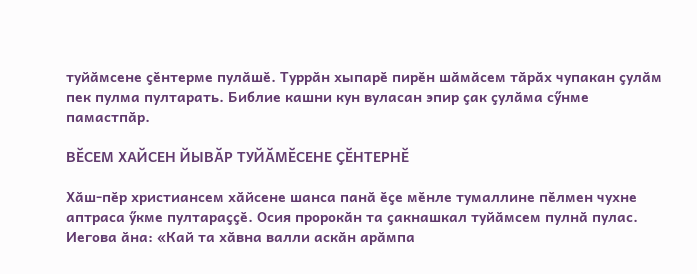туйӑмсене ҫӗнтерме пулӑшӗ. Туррӑн хыпарӗ пирӗн шӑмӑсем тӑрӑх чупакан ҫулӑм пек пулма пултарать. Библие кашни кун вуласан эпир ҫак ҫулӑма сӳнме памастпӑр.

ВӖСЕМ ХАЙСЕН ЙЫВӐР ТУЙӐМӖСЕНЕ ҪӖНТЕРНӖ

Хӑш-пӗр христиансем хӑйсене шанса панӑ ӗҫе мӗнле тумаллине пӗлмен чухне аптраса ӳкме пултараҫҫӗ. Осия пророкӑн та ҫакнашкал туйӑмсем пулнӑ пулас. Иегова ӑна: «Кай та хӑвна валли аскӑн арӑмпа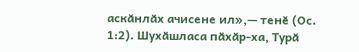аскӑнлӑх ачисене ил»,— тенӗ (Ос. 1:2). Шухӑшласа пӑхӑр-ха, Турӑ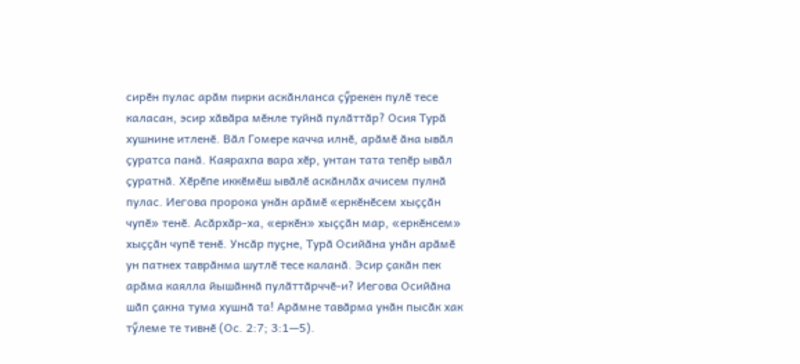сирӗн пулас арӑм пирки аскӑнланса ҫӳрекен пулӗ тесе каласан, эсир хӑвӑра мӗнле туйнӑ пулӑттӑр? Осия Турӑ хушнине итленӗ. Вӑл Гомере качча илнӗ, арӑмӗ ӑна ывӑл ҫуратса панӑ. Каярахпа вара хӗр, унтан тата тепӗр ывӑл ҫуратнӑ. Хӗрӗпе иккӗмӗш ывӑлӗ аскӑнлӑх ачисем пулнӑ пулас. Иегова пророка унӑн арӑмӗ «еркӗнӗсем хыҫҫӑн чупӗ» тенӗ. Асӑрхӑр-ха, «еркӗн» хыҫҫӑн мар, «еркӗнсем» хыҫҫӑн чупӗ тенӗ. Унсӑр пуҫне, Турӑ Осийӑна унӑн арӑмӗ ун патнех таврӑнма шутлӗ тесе каланӑ. Эсир ҫакӑн пек арӑма каялла йышӑннӑ пулӑттӑрччӗ-и? Иегова Осийӑна шӑп ҫакна тума хушнӑ та! Арӑмне тавӑрма унӑн пысӑк хак тӳлеме те тивнӗ (Ос. 2:7; 3:1—5).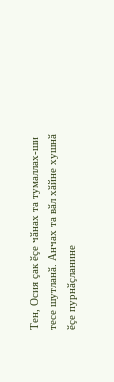Тен, Осия ҫак ӗҫе чӑнах та тумаллах-ши тесе шутланӑ. Анчах та вӑл хӑйне хушнӑ ӗҫе пурнӑҫланине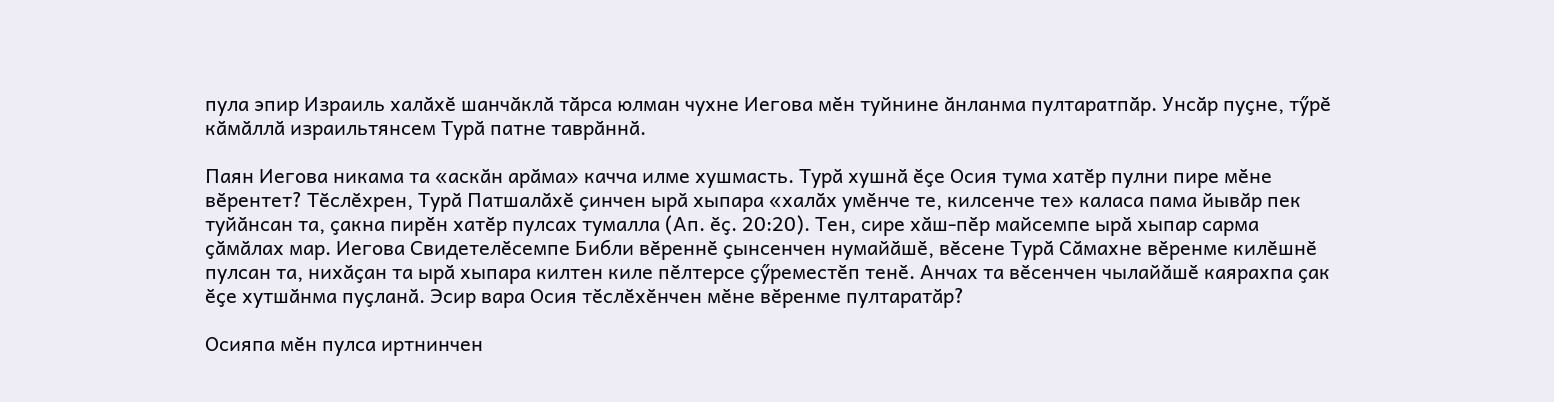пула эпир Израиль халӑхӗ шанчӑклӑ тӑрса юлман чухне Иегова мӗн туйнине ӑнланма пултаратпӑр. Унсӑр пуҫне, тӳрӗ кӑмӑллӑ израильтянсем Турӑ патне таврӑннӑ.

Паян Иегова никама та «аскӑн арӑма» качча илме хушмасть. Турӑ хушнӑ ӗҫе Осия тума хатӗр пулни пире мӗне вӗрентет? Тӗслӗхрен, Турӑ Патшалӑхӗ ҫинчен ырӑ хыпара «халӑх умӗнче те, килсенче те» каласа пама йывӑр пек туйӑнсан та, ҫакна пирӗн хатӗр пулсах тумалла (Ап. ӗҫ. 20:20). Тен, сире хӑш-пӗр майсемпе ырӑ хыпар сарма ҫӑмӑлах мар. Иегова Свидетелӗсемпе Библи вӗреннӗ ҫынсенчен нумайӑшӗ, вӗсене Турӑ Сӑмахне вӗренме килӗшнӗ пулсан та, нихӑҫан та ырӑ хыпара килтен киле пӗлтерсе ҫӳреместӗп тенӗ. Анчах та вӗсенчен чылайӑшӗ каярахпа ҫак ӗҫе хутшӑнма пуҫланӑ. Эсир вара Осия тӗслӗхӗнчен мӗне вӗренме пултаратӑр?

Осияпа мӗн пулса иртнинчен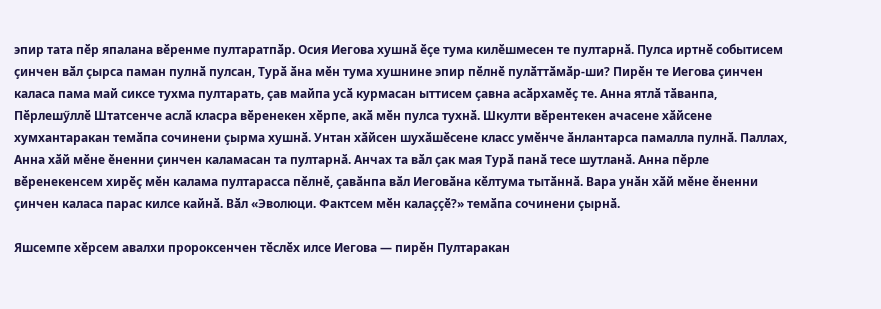эпир тата пӗр япалана вӗренме пултаратпӑр. Осия Иегова хушнӑ ӗҫе тума килӗшмесен те пултарнӑ. Пулса иртнӗ событисем ҫинчен вӑл ҫырса паман пулнӑ пулсан, Турӑ ӑна мӗн тума хушнине эпир пӗлнӗ пулӑттӑмӑр-ши? Пирӗн те Иегова ҫинчен каласа пама май сиксе тухма пултарать, ҫав майпа усӑ курмасан ыттисем ҫавна асӑрхамӗҫ те. Анна ятлӑ тӑванпа, Пӗрлешӳллӗ Штатсенче аслӑ класра вӗренекен хӗрпе, акӑ мӗн пулса тухнӑ. Шкулти вӗрентекен ачасене хӑйсене хумхантаракан темӑпа сочинени ҫырма хушнӑ. Унтан хӑйсен шухӑшӗсене класс умӗнче ӑнлантарса памалла пулнӑ. Паллах, Анна хӑй мӗне ӗненни ҫинчен каламасан та пултарнӑ. Анчах та вӑл ҫак мая Турӑ панӑ тесе шутланӑ. Анна пӗрле вӗренекенсем хирӗҫ мӗн калама пултарасса пӗлнӗ, ҫавӑнпа вӑл Иеговӑна кӗлтума тытӑннӑ. Вара унӑн хӑй мӗне ӗненни ҫинчен каласа парас килсе кайнӑ. Вӑл «Эволюци. Фактсем мӗн калаҫҫӗ?» темӑпа сочинени ҫырнӑ.

Яшсемпе хӗрсем авалхи пророксенчен тӗслӗх илсе Иегова — пирӗн Пултаракан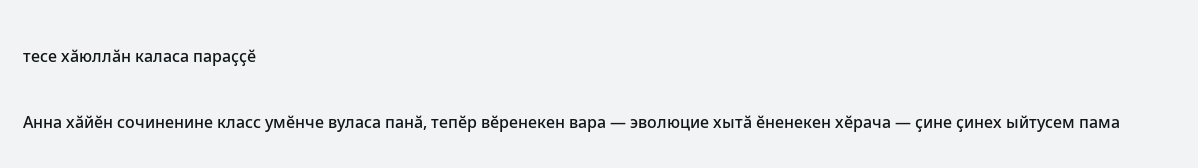тесе хӑюллӑн каласа параҫҫӗ

Анна хӑйӗн сочиненине класс умӗнче вуласа панӑ, тепӗр вӗренекен вара — эволюцие хытӑ ӗненекен хӗрача — ҫине ҫинех ыйтусем пама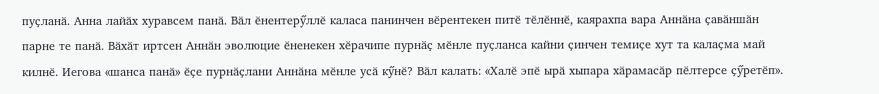пуҫланӑ. Анна лайӑх хуравсем панӑ. Вӑл ӗнентерӳллӗ каласа панинчен вӗрентекен питӗ тӗлӗннӗ, каярахпа вара Аннӑна ҫавӑншӑн парне те панӑ. Вӑхӑт иртсен Аннӑн эволюцие ӗненекен хӗрачипе пурнӑҫ мӗнле пуҫланса кайни ҫинчен темиҫе хут та калаҫма май килнӗ. Иегова «шанса панӑ» ӗҫе пурнӑҫлани Аннӑна мӗнле усӑ кӳнӗ? Вӑл калать: «Халӗ эпӗ ырӑ хыпара хӑрамасӑр пӗлтерсе ҫӳретӗп».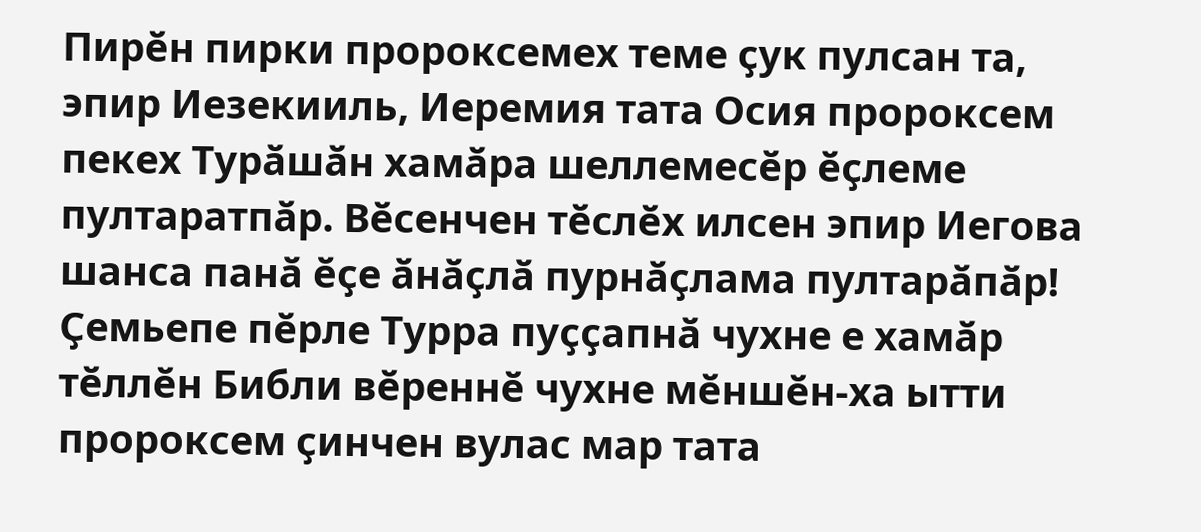Пирӗн пирки пророксемех теме ҫук пулсан та, эпир Иезекииль, Иеремия тата Осия пророксем пекех Турӑшӑн хамӑра шеллемесӗр ӗҫлеме пултаратпӑр. Вӗсенчен тӗслӗх илсен эпир Иегова шанса панӑ ӗҫе ӑнӑҫлӑ пурнӑҫлама пултарӑпӑр! Ҫемьепе пӗрле Турра пуҫҫапнӑ чухне е хамӑр тӗллӗн Библи вӗреннӗ чухне мӗншӗн-ха ытти пророксем ҫинчен вулас мар тата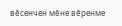вӗсенчен мӗне вӗренме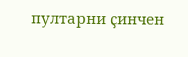пултарни ҫинчен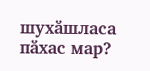шухӑшласа пӑхас мар?